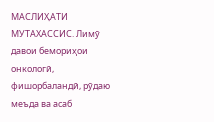МАСЛИҲАТИ МУТАХАССИС. Лимӯ давои бемориҳои онкологӣ, фишорбаландӣ, рӯдаю меъда ва асаб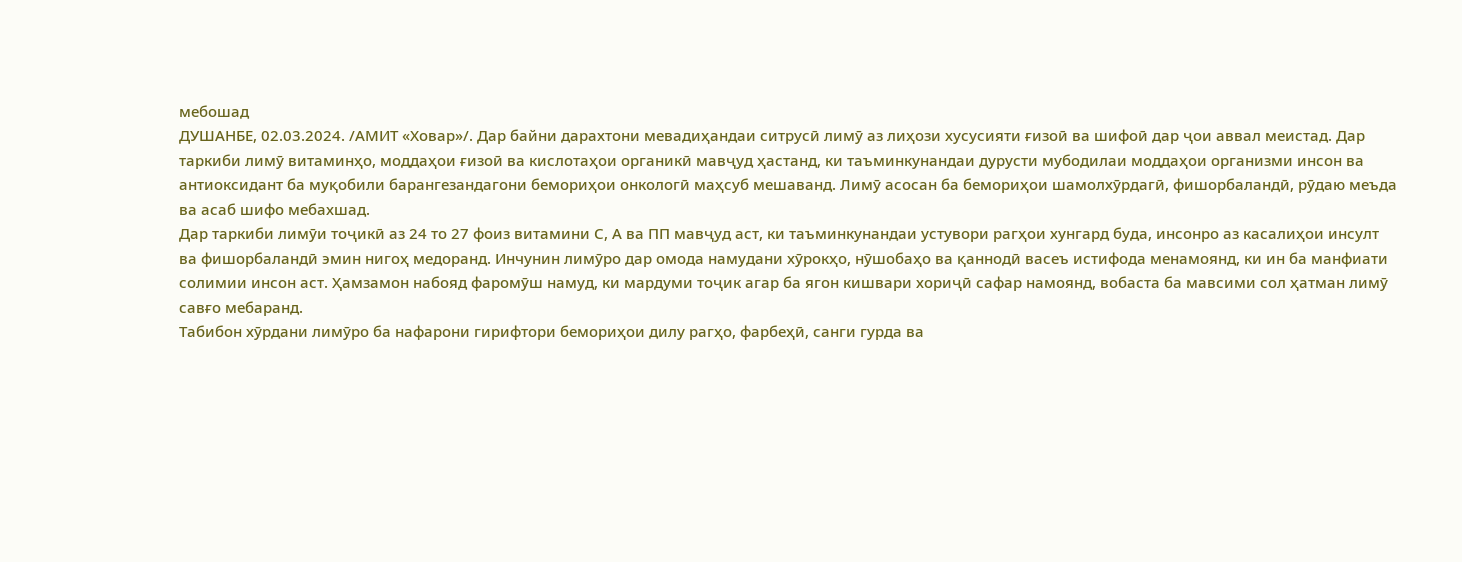мебошад
ДУШАНБЕ, 02.03.2024. /АМИТ «Ховар»/. Дар байни дарахтони мевадиҳандаи ситрусӣ лимӯ аз лиҳози хусусияти ғизоӣ ва шифоӣ дар ҷои аввал меистад. Дар таркиби лимӯ витаминҳо, моддаҳои ғизоӣ ва кислотаҳои органикӣ мавҷуд ҳастанд, ки таъминкунандаи дурусти мубодилаи моддаҳои организми инсон ва антиоксидант ба муқобили барангезандагони бемориҳои онкологӣ маҳсуб мешаванд. Лимӯ асосан ба бемориҳои шамолхӯрдагӣ, фишорбаландӣ, рӯдаю меъда ва асаб шифо мебахшад.
Дар таркиби лимӯи тоҷикӣ аз 24 то 27 фоиз витамини С, А ва ПП мавҷуд аст, ки таъминкунандаи устувори рагҳои хунгард буда, инсонро аз касалиҳои инсулт ва фишорбаландӣ эмин нигоҳ медоранд. Инчунин лимӯро дар омода намудани хӯрокҳо, нӯшобаҳо ва қаннодӣ васеъ истифода менамоянд, ки ин ба манфиати солимии инсон аст. Ҳамзамон набояд фаромӯш намуд, ки мардуми тоҷик агар ба ягон кишвари хориҷӣ сафар намоянд, вобаста ба мавсими сол ҳатман лимӯ савғо мебаранд.
Табибон хӯрдани лимӯро ба нафарони гирифтори бемориҳои дилу рагҳо, фарбеҳӣ, санги гурда ва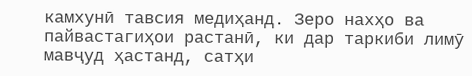камхунӣ тавсия медиҳанд. Зеро нахҳо ва пайвастагиҳои растанӣ, ки дар таркиби лимӯ мавҷуд ҳастанд, сатҳи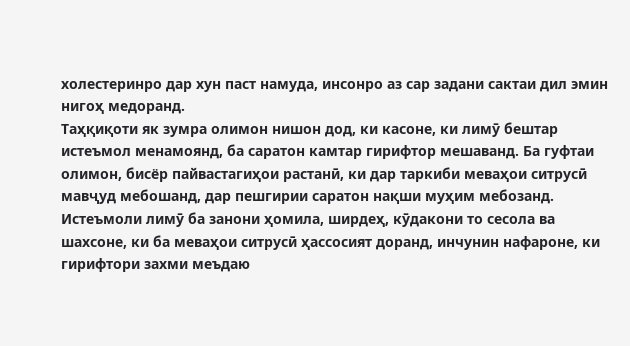холестеринро дар хун паст намуда, инсонро аз сар задани сактаи дил эмин нигоҳ медоранд.
Таҳқиқоти як зумра олимон нишон дод, ки касоне, ки лимӯ бештар истеъмол менамоянд, ба саратон камтар гирифтор мешаванд. Ба гуфтаи олимон, бисёр пайвастагиҳои растанӣ, ки дар таркиби меваҳои ситрусӣ мавҷуд мебошанд, дар пешгирии саратон нақши муҳим мебозанд.
Истеъмоли лимӯ ба занони ҳомила, ширдеҳ, кӯдакони то сесола ва шахсоне, ки ба меваҳои ситрусӣ ҳассосият доранд, инчунин нафароне, ки гирифтори захми меъдаю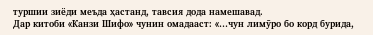туршии зиёди меъда ҳастанд, тавсия дода намешавад.
Дар китоби «Канзи Шифо» чунин омадааст: «…чун лимӯро бо корд бурида,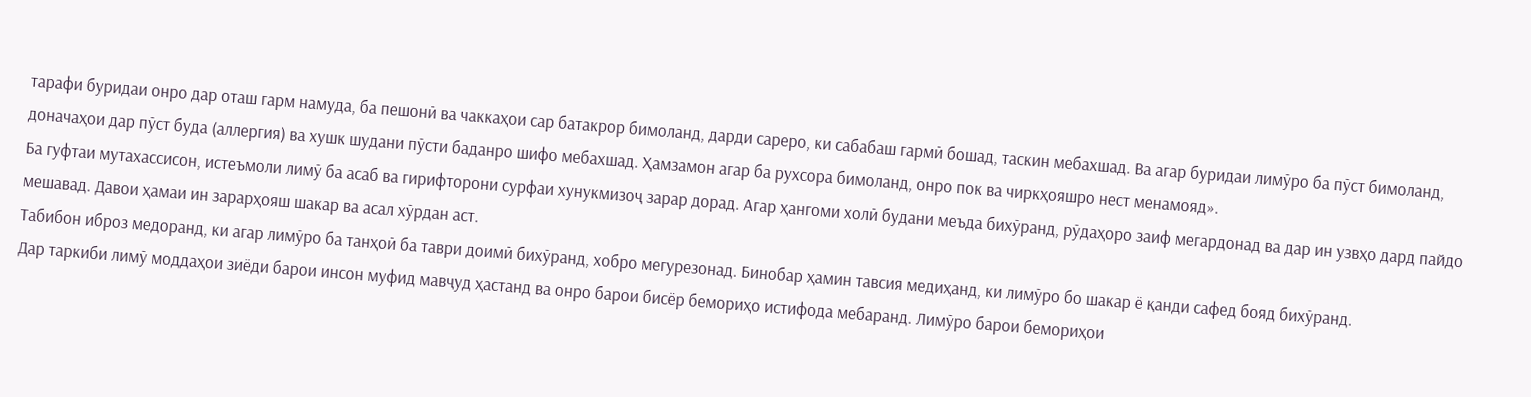тарафи буридаи онро дар оташ гарм намуда, ба пешонӣ ва чаккаҳои сар батакрор бимоланд, дарди сареро, ки сабабаш гармӣ бошад, таскин мебахшад. Ва агар буридаи лимӯро ба пӯст бимоланд, доначаҳои дар пӯст буда (аллергия) ва хушк шудани пӯсти баданро шифо мебахшад. Ҳамзамон агар ба рухсора бимоланд, онро пок ва чиркҳояшро нест менамояд».
Ба гуфтаи мутахассисон, истеъмоли лимӯ ба асаб ва гирифторони сурфаи хунукмизоҷ зарар дорад. Агар ҳангоми холӣ будани меъда бихӯранд, рӯдаҳоро заиф мегардонад ва дар ин узвҳо дард пайдо мешавад. Давои ҳамаи ин зарарҳояш шакар ва асал хӯрдан аст.
Табибон иброз медоранд, ки агар лимӯро ба танҳоӣ ба таври доимӣ бихӯранд, хобро мегурезонад. Бинобар ҳамин тавсия медиҳанд, ки лимӯро бо шакар ё қанди сафед бояд бихӯранд.
Дар таркиби лимӯ моддаҳои зиёди барои инсон муфид мавҷуд ҳастанд ва онро барои бисёр бемориҳо истифода мебаранд. Лимӯро барои бемориҳои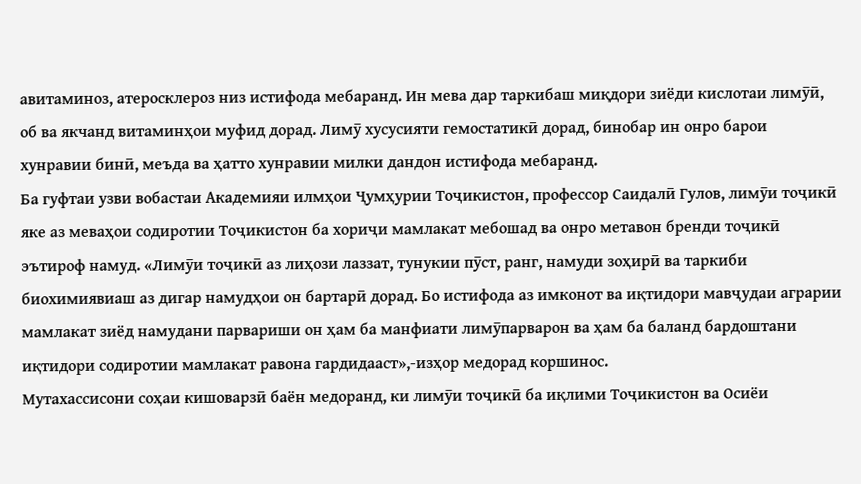авитаминоз, атеросклероз низ истифода мебаранд. Ин мева дар таркибаш миқдори зиёди кислотаи лимӯӣ, об ва якчанд витаминҳои муфид дорад. Лимӯ хусусияти гемостатикӣ дорад, бинобар ин онро барои хунравии бинӣ, меъда ва ҳатто хунравии милки дандон истифода мебаранд.
Ба гуфтаи узви вобастаи Академияи илмҳои Ҷумҳурии Тоҷикистон, профессор Саидалӣ Гулов, лимӯи тоҷикӣ яке аз меваҳои содиротии Тоҷикистон ба хориҷи мамлакат мебошад ва онро метавон бренди тоҷикӣ эътироф намуд. «Лимӯи тоҷикӣ аз лиҳози лаззат, тунукии пӯст, ранг, намуди зоҳирӣ ва таркиби биохимиявиаш аз дигар намудҳои он бартарӣ дорад. Бо истифода аз имконот ва иқтидори мавҷудаи аграрии мамлакат зиёд намудани парвариши он ҳам ба манфиати лимӯпарварон ва ҳам ба баланд бардоштани иқтидори содиротии мамлакат равона гардидааст»,-изҳор медорад коршинос.
Мутахассисони соҳаи кишоварзӣ баён медоранд, ки лимӯи тоҷикӣ ба иқлими Тоҷикистон ва Осиёи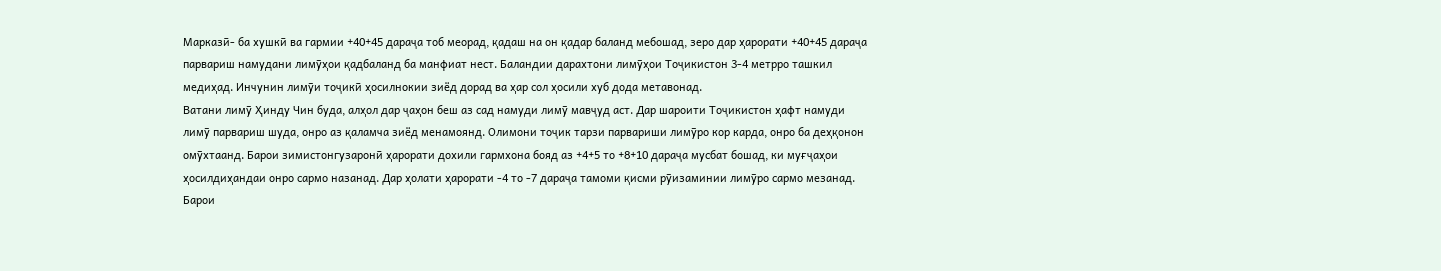Марказӣ- ба хушкӣ ва гармии +40+45 дараҷа тоб меорад, қадаш на он қадар баланд мебошад, зеро дар ҳарорати +40+45 дараҷа парвариш намудани лимӯҳои қадбаланд ба манфиат нест. Баландии дарахтони лимӯҳои Тоҷикистон 3-4 метрро ташкил медиҳад. Инчунин лимӯи тоҷикӣ ҳосилнокии зиёд дорад ва ҳар сол ҳосили хуб дода метавонад.
Ватани лимӯ Ҳинду Чин буда, алҳол дар ҷаҳон беш аз сад намуди лимӯ мавҷуд аст. Дар шароити Тоҷикистон ҳафт намуди лимӯ парвариш шуда, онро аз қаламча зиёд менамоянд. Олимони тоҷик тарзи парвариши лимӯро кор карда, онро ба деҳқонон омӯхтаанд. Барои зимистонгузаронӣ ҳарорати дохили гармхона бояд аз +4+5 то +8+10 дараҷа мусбат бошад, ки муғҷаҳои ҳосилдиҳандаи онро сармо назанад. Дар ҳолати ҳарорати -4 то -7 дараҷа тамоми қисми рӯизаминии лимӯро сармо мезанад. Барои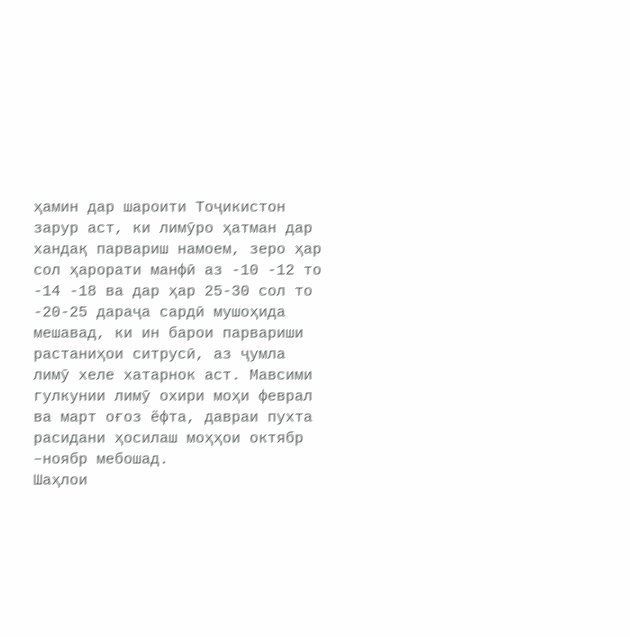ҳамин дар шароити Тоҷикистон зарур аст, ки лимӯро ҳатман дар хандақ парвариш намоем, зеро ҳар сол ҳарорати манфӣ аз -10 -12 то -14 -18 ва дар ҳар 25-30 сол то -20-25 дараҷа сардӣ мушоҳида мешавад, ки ин барои парвариши растаниҳои ситрусӣ, аз ҷумла лимӯ хеле хатарнок аст. Мавсими гулкунии лимӯ охири моҳи феврал ва март оғоз ёфта, давраи пухта расидани ҳосилаш моҳҳои октябр –ноябр мебошад.
Шаҳлои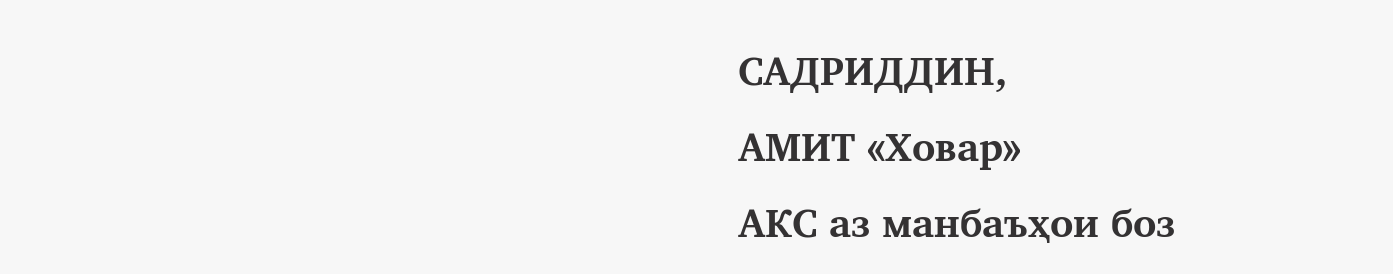САДРИДДИН,
АМИТ «Ховар»
АКС аз манбаъҳои боз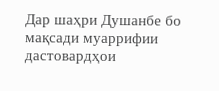Дар шаҳри Душанбе бо мақсади муаррифии дастовардҳои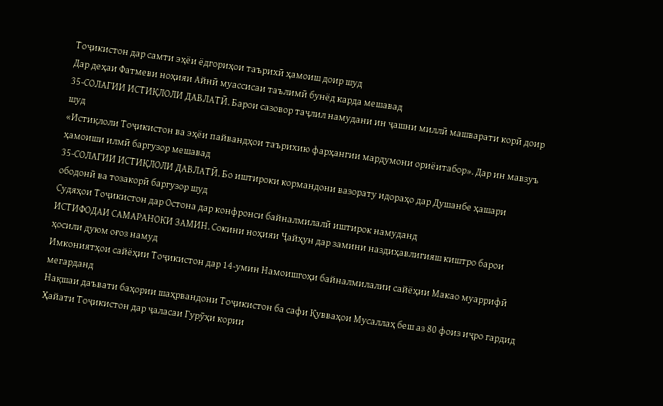Тоҷикистон дар самти эҳёи ёдгориҳои таърихӣ ҳамоиш доир шуд
Дар деҳаи Фатмеви ноҳияи Айнӣ муассисаи таълимӣ бунёд карда мешавад
35-СОЛАГИИ ИСТИҚЛОЛИ ДАВЛАТӢ. Барои сазовор таҷлил намудани ин ҷашни миллӣ машварати корӣ доир шуд
«Истиқлоли Тоҷикистон ва эҳёи пайвандҳои таърихию фарҳангии мардумони ориёитабор». Дар ин мавзуъ ҳамоиши илмӣ баргузор мешавад
35-СОЛАГИИ ИСТИҚЛОЛИ ДАВЛАТӢ. Бо иштироки кормандони вазорату идораҳо дар Душанбе ҳашари ободонӣ ва тозакорӣ баргузор шуд
Судяҳои Тоҷикистон дар Остона дар конфронси байналмилалӣ иштирок намуданд
ИСТИФОДАИ САМАРАНОКИ ЗАМИН. Сокини ноҳияи Ҷайҳун дар замини наздиҳавлигияш киштро барои ҳосили дуюм оғоз намуд
Имкониятҳои сайёҳии Тоҷикистон дар 14-умин Намоишгоҳи байналмилалии сайёҳии Макао муаррифӣ мегарданд
Нақшаи даъвати баҳории шаҳрвандони Тоҷикистон ба сафи Қувваҳои Мусаллаҳ беш аз 80 фоиз иҷро гардид
Ҳайати Тоҷикистон дар ҷаласаи Гурӯҳи кории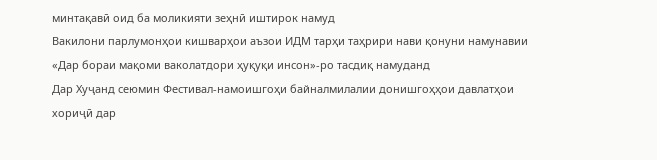минтақавӣ оид ба моликияти зеҳнӣ иштирок намуд
Вакилони парлумонҳои кишварҳои аъзои ИДМ тарҳи таҳрири нави қонуни намунавии «Дар бораи мақоми ваколатдори ҳуқуқи инсон»-ро тасдиқ намуданд
Дар Хуҷанд сеюмин Фестивал-намоишгоҳи байналмилалии донишгоҳҳои давлатҳои хориҷӣ дар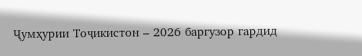Ҷумҳурии Тоҷикистон – 2026 баргузор гардид